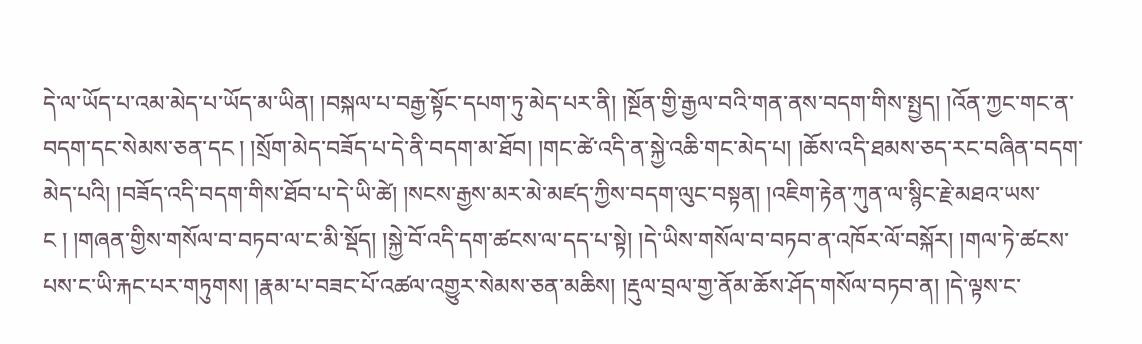དེ་ལ་ཡོད་པ་འམ་མེད་པ་ཡོད་མ་ཡིན། །བསྐལ་པ་བརྒྱ་སྟོང་དཔག་ཏུ་མེད་པར་ནི། །སྔོན་གྱི་རྒྱལ་བའི་གན་ནས་བདག་གིས་སྤྱད། །འོན་ཀྱང་གང་ན་བདག་དང་སེམས་ཅན་དང ། །སྲོག་མེད་བཟོད་པ་དེ་ནི་བདག་མ་ཐོབ། །གང་ཚེ་འདི་ན་སྐྱེ་འཆི་གང་མེད་པ། །ཆོས་འདི་ཐམས་ཅད་རང་བཞིན་བདག་མེད་པའི། །བཟོད་འདི་བདག་གིས་ཐོབ་པ་དེ་ཡི་ཚེ། །སངས་རྒྱས་མར་མེ་མཛད་ཀྱིས་བདག་ལུང་བསྟན། །འཇིག་རྟེན་ཀུན་ལ་སྙིང་རྗེ་མཐའ་ཡས་ང ། །གཞན་གྱིས་གསོལ་བ་བཏབ་ལ་ང་མི་སྡོད། །སྐྱེ་བོ་འདི་དག་ཚངས་ལ་དད་པ་སྟེ། །དེ་ཡིས་གསོལ་བ་བཏབ་ན་འཁོར་ལོ་བསྐོར། །གལ་ཏེ་ཚངས་པས་ང་ཡི་རྐང་པར་གཏུགས། །རྣམ་པ་བཟང་པོ་འཚལ་འགྱུར་སེམས་ཅན་མཆིས། །རྡུལ་བྲལ་གྱ་ནོམ་ཆོས་ཤོད་གསོལ་བཏབ་ན། །དེ་ལྟས་ང་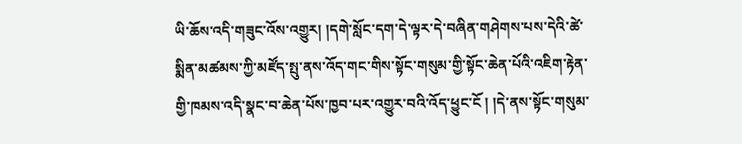ཡི་ཆོས་འདི་གཟུང་འོས་འགྱུར། །དགེ་སློང་དག་དེ་ལྟར་དེ་བཞིན་གཤེགས་པས་དེའི་ཚེ་སྨིན་མཚམས་ཀྱི་མཛོད་སྤུ་ནས་འོད་གང་གིས་སྟོང་གསུམ་གྱི་སྟོང་ཆེན་པོའི་འཇིག་རྟེན་གྱི་ཁམས་འདི་སྣང་བ་ཆེན་པོས་ཁྱབ་པར་འགྱུར་བའི་འོད་ཕྱུང་ངོ ། །དེ་ནས་སྟོང་གསུམ་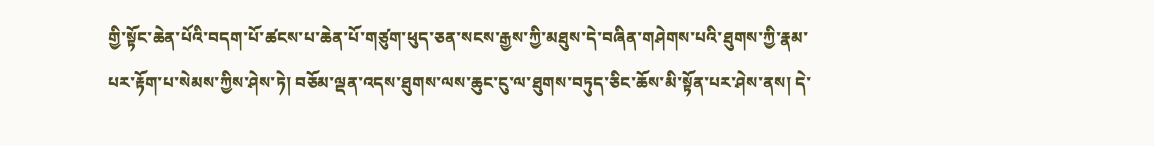གྱི་སྟོང་ཆེན་པོའི་བདག་པོ་ཚངས་པ་ཆེན་པོ་གཙུག་ཕུད་ཅན་སངས་རྒྱས་ཀྱི་མཐུས་དེ་བཞིན་གཤེགས་པའི་ཐུགས་ཀྱི་རྣམ་པར་རྟོག་པ་སེམས་ཀྱིས་ཤེས་ཏེ། བཅོམ་ལྡན་འདས་ཐུགས་ལས་ཆུང་ངུ་ལ་ཐུགས་བཏུད་ཅིང་ཆོས་མི་སྟོན་པར་ཤེས་ནས། དེ་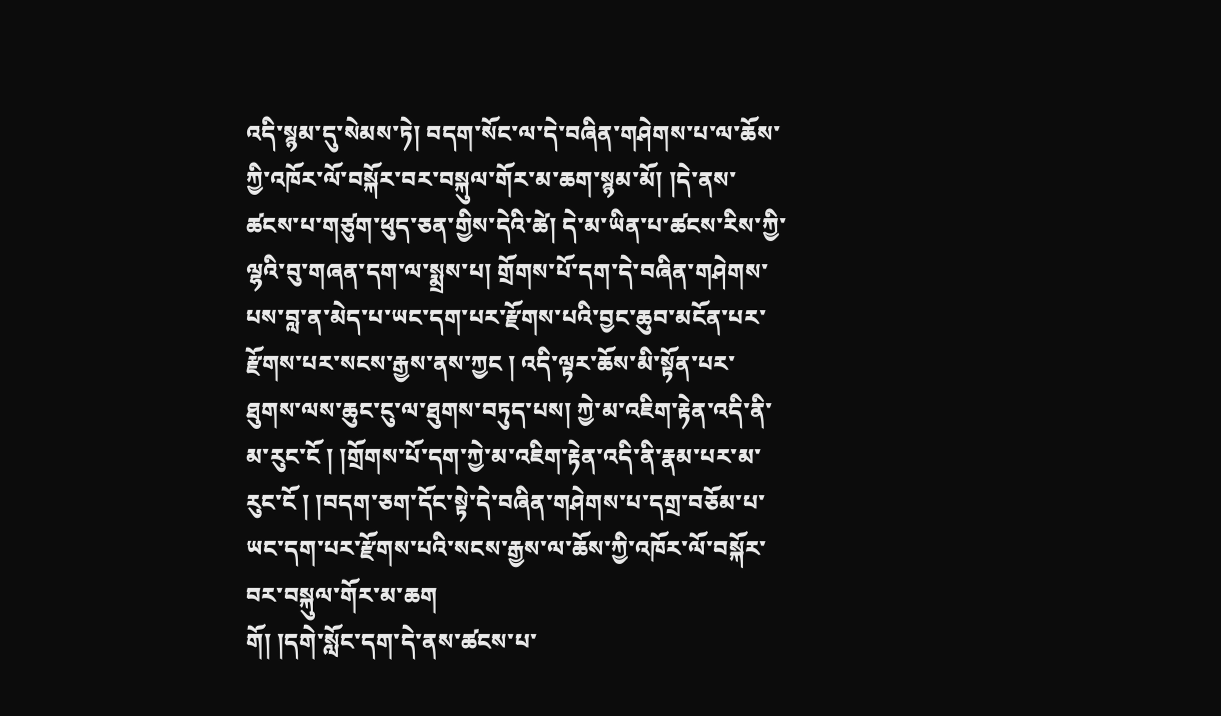འདི་སྙམ་དུ་སེམས་ཏེ། བདག་སོང་ལ་དེ་བཞིན་གཤེགས་པ་ལ་ཆོས་ཀྱི་འཁོར་ལོ་བསྐོར་བར་བསྐུལ་གོར་མ་ཆག་སྙམ་མོ། །དེ་ནས་ཚངས་པ་གཙུག་ཕུད་ཅན་གྱིས་དེའི་ཚེ། དེ་མ་ཡིན་པ་ཚངས་རིས་ཀྱི་ལྷའི་བུ་གཞན་དག་ལ་སྨྲས་པ། གྲོགས་པོ་དག་དེ་བཞིན་གཤེགས་པས་བླ་ན་མེད་པ་ཡང་དག་པར་རྫོགས་པའི་བྱང་ཆུབ་མངོན་པར་རྫོགས་པར་སངས་རྒྱས་ནས་ཀྱང ། འདི་ལྟར་ཆོས་མི་སྟོན་པར་ཐུགས་ལས་ཆུང་ངུ་ལ་ཐུགས་བཏུད་པས། ཀྱེ་མ་འཇིག་རྟེན་འདི་ནི་མ་རུང་ངོ ། །གྲོགས་པོ་དག་ཀྱེ་མ་འཇིག་རྟེན་འདི་ནི་རྣམ་པར་མ་རུང་ངོ ། །བདག་ཅག་དོང་སྟེ་དེ་བཞིན་གཤེགས་པ་དགྲ་བཅོམ་པ་ཡང་དག་པར་རྫོགས་པའི་སངས་རྒྱས་ལ་ཆོས་ཀྱི་འཁོར་ལོ་བསྐོར་བར་བསྐུལ་གོར་མ་ཆག
གོ། །དགེ་སློང་དག་དེ་ནས་ཚངས་པ་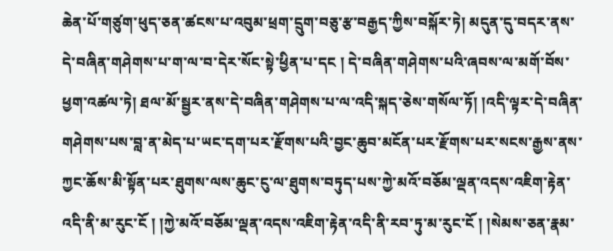ཆེན་པོ་གཙུག་ཕུད་ཅན་ཚངས་པ་འབུམ་ཕྲག་དྲུག་བཅུ་རྩ་བརྒྱད་ཀྱིས་བསྐོར་ཏེ། མདུན་དུ་བདར་ནས་དེ་བཞིན་གཤེགས་པ་ག་ལ་བ་དེར་སོང་སྟེ་ཕྱིན་པ་དང ། དེ་བཞིན་གཤེགས་པའི་ཞབས་ལ་མགོ་བོས་ཕྱག་འཚལ་ཏེ། ཐལ་མོ་སྦྱར་ནས་དེ་བཞིན་གཤེགས་པ་ལ་འདི་སྐད་ཅེས་གསོལ་ཏོ། །འདི་ལྟར་དེ་བཞིན་གཤེགས་པས་བླ་ན་མེད་པ་ཡང་དག་པར་རྫོགས་པའི་བྱང་ཆུབ་མངོན་པར་རྫོགས་པར་སངས་རྒྱས་ནས་ཀྱང་ཆོས་མི་སྟོན་པར་ཐུགས་ལས་ཆུང་ངུ་ལ་ཐུགས་བཏུད་པས་ཀྱེ་མའོ་བཅོམ་ལྡན་འདས་འཇིག་རྟེན་འདི་ནི་མ་རུང་ངོ ། །ཀྱེ་མའོ་བཅོམ་ལྡན་འདས་འཇིག་རྟེན་འདི་ནི་རབ་ཏུ་མ་རུང་ངོ ། །སེམས་ཅན་རྣམ་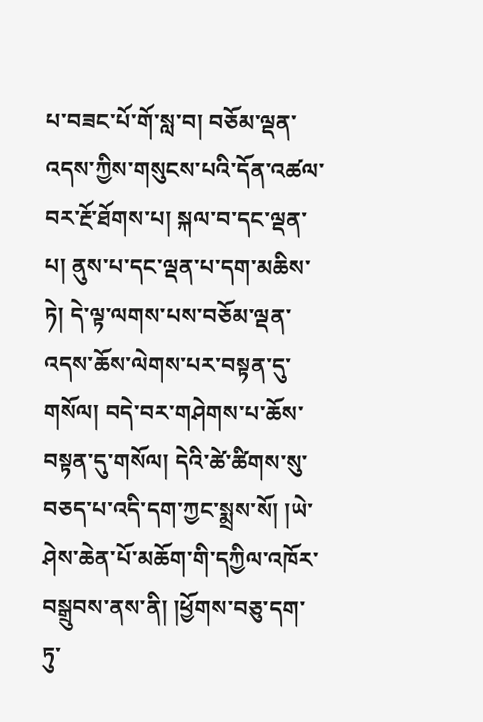པ་བཟང་པོ་གོ་སླ་བ། བཅོམ་ལྡན་འདས་ཀྱིས་གསུངས་པའི་དོན་འཚལ་བར་རྔོ་ཐོགས་པ། སྐལ་བ་དང་ལྡན་པ། ནུས་པ་དང་ལྡན་པ་དག་མཆིས་ཏེ། དེ་ལྟ་ལགས་པས་བཅོམ་ལྡན་འདས་ཆོས་ལེགས་པར་བསྟན་དུ་གསོལ། བདེ་བར་གཤེགས་པ་ཆོས་བསྟན་དུ་གསོལ། དེའི་ཚེ་ཚིགས་སུ་བཅད་པ་འདི་དག་ཀྱང་སྨྲས་སོ། །ཡེ་ཤེས་ཆེན་པོ་མཆོག་གི་དཀྱིལ་འཁོར་བསྒྲུབས་ནས་ནི། །ཕྱོགས་བཅུ་དག་ཏུ་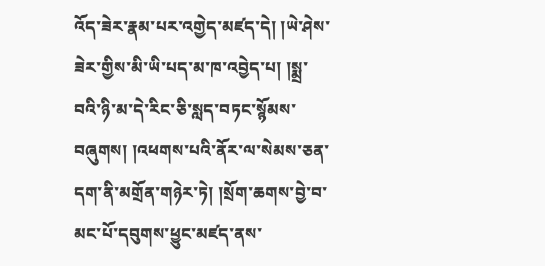འོད་ཟེར་རྣམ་པར་འགྱེད་མཛད་དེ། །ཡེ་ཤེས་ཟེར་གྱིས་མི་ཡི་པད་མ་ཁ་འབྱེད་པ། །སྨྲ་བའི་ཉི་མ་དེ་རིང་ཅི་སླད་བཏང་སྙོམས་བཞུགས། །འཕགས་པའི་ནོར་ལ་སེམས་ཅན་དག་ནི་མགྲོན་གཉེར་ཏེ། །སྲོག་ཆགས་བྱེ་བ་མང་པོ་དབུགས་ཕྱུང་མཛད་ནས་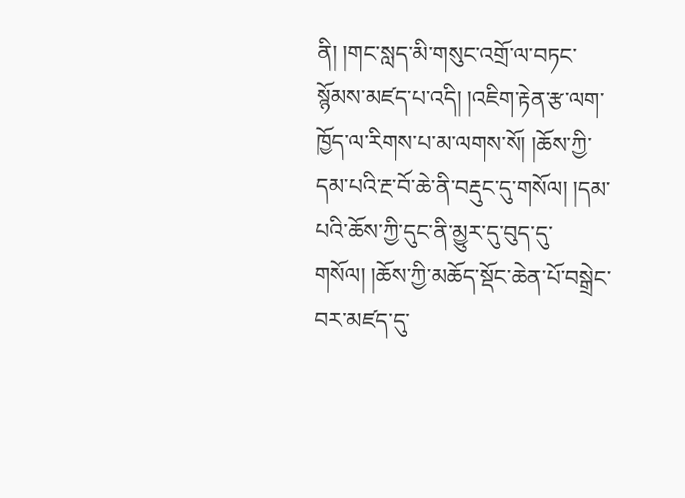ནི། །གང་སླད་མི་གསུང་འགྲོ་ལ་བཏང་སྙོམས་མཛད་པ་འདི། །འཇིག་རྟེན་རྩ་ལག་ཁྱོད་ལ་རིགས་པ་མ་ལགས་སོ། །ཆོས་ཀྱི་དམ་པའི་རྔ་བོ་ཆེ་ནི་བརྡུང་དུ་གསོལ། །དམ་པའི་ཆོས་ཀྱི་དུང་ནི་མྱུར་དུ་བུད་དུ་གསོལ། །ཆོས་ཀྱི་མཆོད་སྡོང་ཆེན་པོ་བསྒྲེང་བར་མཛད་དུ་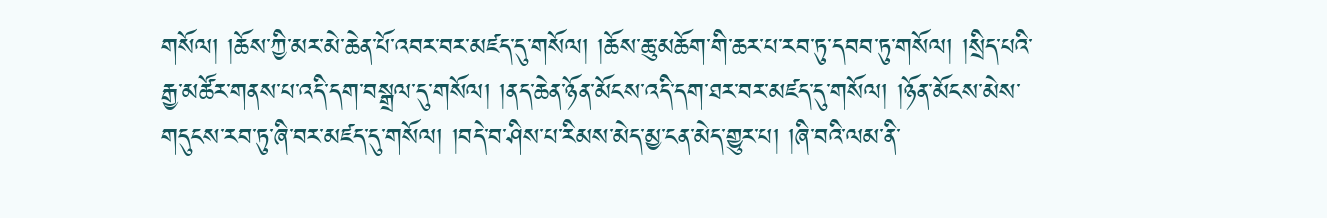གསོལ། །ཆོས་ཀྱི་མར་མེ་ཆེན་པོ་འབར་བར་མཛད་དུ་གསོལ། །ཆོས་ཆུ་མཆོག་གི་ཆར་པ་རབ་ཏུ་དབབ་ཏུ་གསོལ། །སྲིད་པའི་རྒྱ་མཚོར་གནས་པ་འདི་དག་བསྒྲལ་དུ་གསོལ། །ནད་ཆེན་ཉོན་མོངས་འདི་དག་ཐར་བར་མཛད་དུ་གསོལ། །ཉོན་མོངས་མེས་གདུངས་རབ་ཏུ་ཞི་བར་མཛད་དུ་གསོལ། །བདེ་བ་ཤིས་པ་རིམས་མེད་མྱ་ངན་མེད་གྱུར་པ། །ཞི་བའི་ལམ་ནི་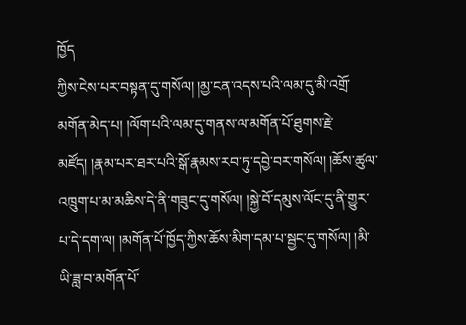ཁྱོད
ཀྱིས་ངེས་པར་བསྟན་དུ་གསོལ། །མྱ་ངན་འདས་པའི་ལམ་དུ་མི་འགྲོ་མགོན་མེད་པ། །ལོག་པའི་ལམ་དུ་གནས་ལ་མགོན་པོ་ཐུགས་རྗེ་མཛོད། །རྣམ་པར་ཐར་པའི་སྒོ་རྣམས་རབ་ཏུ་དབྱེ་བར་གསོལ། །ཆོས་ཚུལ་འཁྲུག་པ་མ་མཆིས་དེ་ནི་གཟུང་དུ་གསོལ། །སྐྱེ་བོ་དམུས་ལོང་དུ་ནི་གྱུར་པ་དེ་དག་ལ། །མགོན་པོ་ཁྱོད་ཀྱིས་ཆོས་མིག་དམ་པ་སྦྱང་དུ་གསོལ། །མི་ཡི་ཟླ་བ་མགོན་པོ་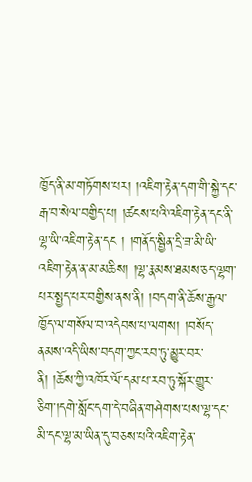ཁྱོད་ནི་མ་གཏོགས་པར། །འཇིག་རྟེན་དག་གི་སྐྱེ་དང་རྒ་བ་སེལ་བགྱིད་པ། །ཚངས་པའི་འཇིག་རྟེན་དང་ནི་ལྷ་ཡི་འཇིག་རྟེན་དང ། །གནོད་སྦྱིན་དྲི་ཟ་མི་ཡི་འཇིག་རྟེན་ན་མ་མཆིས། །ལྷ་རྣམས་ཐམས་ཅད་ལྷག་པར་སྤྱད་པར་བགྱིས་ནས་ནི། །བདག་ནི་ཆོས་རྒྱལ་ཁྱོད་ལ་གསོལ་བ་འདེབས་པ་ལགས། །བསོད་ནམས་འདི་ཡིས་བདག་ཀྱང་རབ་ཏུ་མྱུར་བར་ནི། །ཆོས་ཀྱི་འཁོར་ལོ་དམ་པ་རབ་ཏུ་སྐོར་གྱུར་ཅིག་།དགེ་སློང་དག་དེ་བཞིན་གཤེགས་པས་ལྷ་དང་མི་དང་ལྷ་མ་ཡིན་དུ་བཅས་པའི་འཇིག་རྟེན་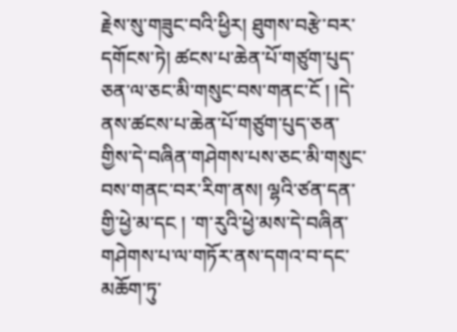རྗེས་སུ་གཟུང་བའི་ཕྱིར། ཐུགས་བརྩེ་བར་དགོངས་ཏེ། ཚངས་པ་ཆེན་པོ་གཙུག་པུད་ཅན་ལ་ཅང་མི་གསུང་བས་གནང་ངོ ། །དེ་ནས་ཚངས་པ་ཆེན་པོ་གཙུག་པུད་ཅན་གྱིས་དེ་བཞིན་གཤེགས་པས་ཅང་མི་གསུང་བས་གནང་བར་རིག་ནས། ལྷའི་ཙན་དན་གྱི་ཕྱེ་མ་དང ། ་ག་རུའི་ཕྱེ་མས་དེ་བཞིན་གཤེགས་པ་ལ་གཏོར་ནས་དགའ་བ་དང་མཆོག་ཏུ་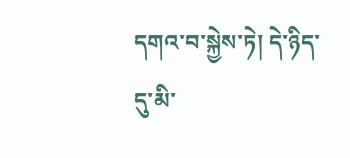དགའ་བ་སྐྱེས་ཏེ། དེ་ཉིད་དུ་མི་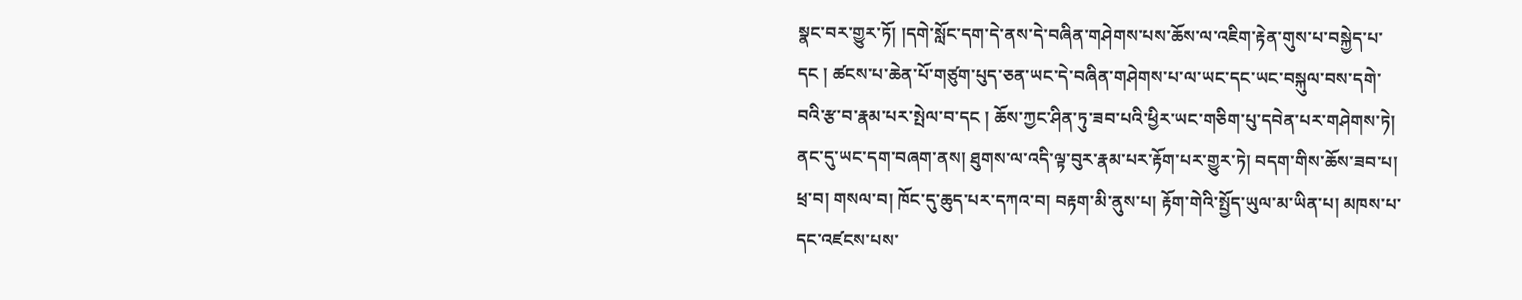སྣང་བར་གྱུར་ཏོ། །དགེ་སློང་དག་དེ་ནས་དེ་བཞིན་གཤེགས་པས་ཆོས་ལ་འཇིག་རྟེན་གུས་པ་བསྐྱེད་པ་དང ། ཚངས་པ་ཆེན་པོ་གཙུག་པུད་ཅན་ཡང་དེ་བཞིན་གཤེགས་པ་ལ་ཡང་དང་ཡང་བསྐུལ་བས་དགེ་བའི་རྩ་བ་རྣམ་པར་སྤེལ་བ་དང ། ཆོས་ཀྱང་ཤིན་ཏུ་ཟབ་པའི་ཕྱིར་ཡང་གཅིག་པུ་དབེན་པར་གཤེགས་ཏེ། ནང་དུ་ཡང་དག་བཞག་ནས། ཐུགས་ལ་འདི་ལྟ་བུར་རྣམ་པར་རྟོག་པར་གྱུར་ཏེ། བདག་གིས་ཆོས་ཟབ་པ། ཕྲ་བ། གསལ་བ། ཁོང་དུ་ཆུད་པར་དཀའ་བ། བརྟག་མི་ནུས་པ། རྟོག་གེའི་སྤྱོད་ཡུལ་མ་ཡིན་པ། མཁས་པ་དང་འཛངས་པས་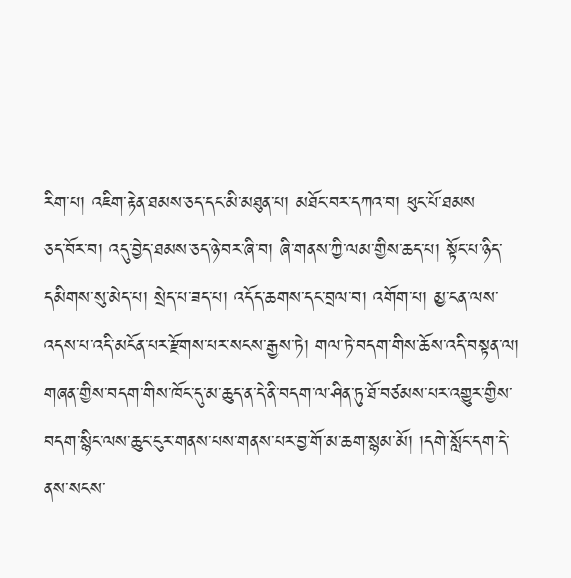རིག་པ། འཇིག་རྟེན་ཐམས་ཅད་དང་མི་མཐུན་པ། མཐོང་བར་དཀའ་བ། ཕུང་པོ་ཐམས
ཅད་བོར་བ། འདུ་བྱེད་ཐམས་ཅད་ཉེ་བར་ཞི་བ། ཞི་གནས་ཀྱི་ལམ་གྱིས་ཆད་པ། སྟོང་པ་ཉིད་དམིགས་སུ་མེད་པ། སྲེད་པ་ཟད་པ། འདོད་ཆགས་དང་བྲལ་བ། འགོག་པ། མྱ་ངན་ལས་འདས་པ་འདི་མངོན་པར་རྫོགས་པར་སངས་རྒྱས་ཏེ། གལ་ཏེ་བདག་གིས་ཆོས་འདི་བསྟན་ལ། གཞན་གྱིས་བདག་གིས་ཁོང་དུ་མ་ཆུད་ན་དེ་ནི་བདག་ལ་ཤིན་ཏུ་ཐོ་བཙམས་པར་འགྱུར་གྱིས་བདག་སྙིང་ལས་ཆུང་ངུར་གནས་པས་གནས་པར་བྱ་གོ་མ་ཆག་སྙམ་མོ། །དགེ་སློང་དག་དེ་ནས་སངས་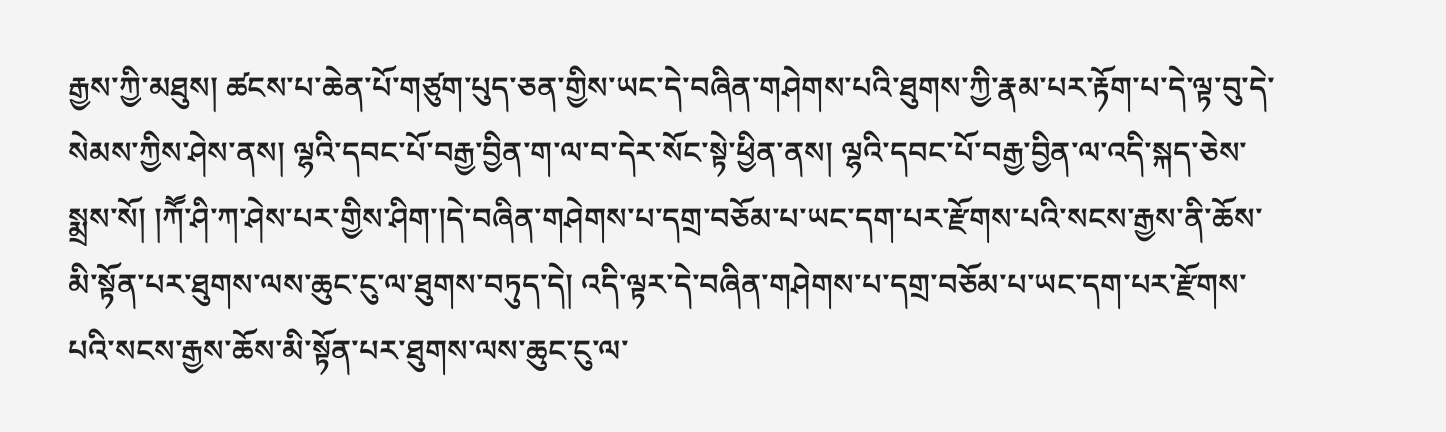རྒྱས་ཀྱི་མཐུས། ཚངས་པ་ཆེན་པོ་གཙུག་པུད་ཅན་གྱིས་ཡང་དེ་བཞིན་གཤེགས་པའི་ཐུགས་ཀྱི་རྣམ་པར་རྟོག་པ་དེ་ལྟ་བུ་དེ་སེམས་ཀྱིས་ཤེས་ནས། ལྷའི་དབང་པོ་བརྒྱ་བྱིན་ག་ལ་བ་དེར་སོང་སྟེ་ཕྱིན་ནས། ལྷའི་དབང་པོ་བརྒྱ་བྱིན་ལ་འདི་སྐད་ཅེས་སྨྲས་སོ། །ཀཽ་ཤི་ཀ་ཤེས་པར་གྱིས་ཤིག་།དེ་བཞིན་གཤེགས་པ་དགྲ་བཅོམ་པ་ཡང་དག་པར་རྫོགས་པའི་སངས་རྒྱས་ནི་ཆོས་མི་སྟོན་པར་ཐུགས་ལས་ཆུང་ངུ་ལ་ཐུགས་བཏུད་དེ། འདི་ལྟར་དེ་བཞིན་གཤེགས་པ་དགྲ་བཅོམ་པ་ཡང་དག་པར་རྫོགས་པའི་སངས་རྒྱས་ཆོས་མི་སྟོན་པར་ཐུགས་ལས་ཆུང་ངུ་ལ་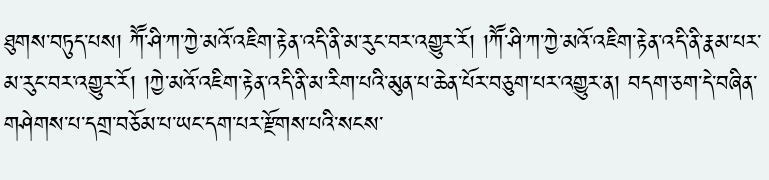ཐུགས་བཏུད་པས། ཀཽ་ཤི་ཀ་ཀྱེ་མའོ་འཇིག་རྟེན་འདི་ནི་མ་རུང་བར་འགྱུར་རོ། །ཀཽ་ཤི་ཀ་ཀྱེ་མའོ་འཇིག་རྟེན་འདི་ནི་རྣམ་པར་མ་རུང་བར་འགྱུར་རོ། །ཀྱེ་མའོ་འཇིག་རྟེན་འདི་ནི་མ་རིག་པའི་མུན་པ་ཆེན་པོར་བཅུག་པར་འགྱུར་ན། བདག་ཅག་དེ་བཞིན་གཤེགས་པ་དགྲ་བཅོམ་པ་ཡང་དག་པར་རྫོགས་པའི་སངས་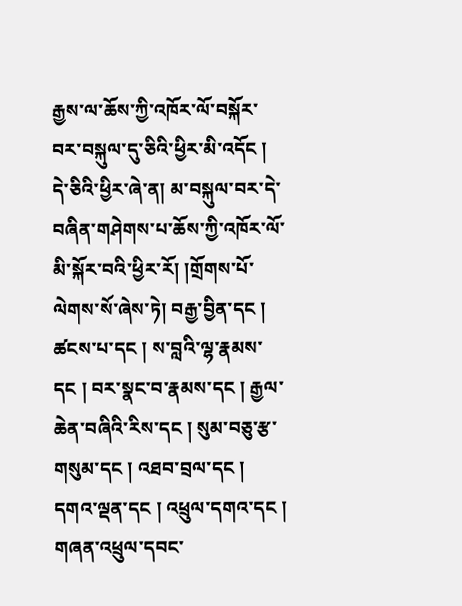རྒྱས་ལ་ཆོས་ཀྱི་འཁོར་ལོ་བསྐོར་བར་བསྐུལ་དུ་ཅིའི་ཕྱིར་མི་འདོང ། དེ་ཅིའི་ཕྱིར་ཞེ་ན། མ་བསྐུལ་བར་དེ་བཞིན་གཤེགས་པ་ཆོས་ཀྱི་འཁོར་ལོ་མི་སྐོར་བའི་ཕྱིར་རོ། །གྲོགས་པོ་ལེགས་སོ་ཞེས་ཏེ། བརྒྱ་བྱིན་དང ། ཚངས་པ་དང ། ས་བླའི་ལྷ་རྣམས་དང ། བར་སྣང་བ་རྣམས་དང ། རྒྱལ་ཆེན་བཞིའི་རིས་དང ། སུམ་བཅུ་རྩ་གསུམ་དང ། འཐབ་བྲལ་དང ། དགའ་ལྡན་དང ། འཕྲུལ་དགའ་དང ། གཞན་འཕྲུལ་དབང་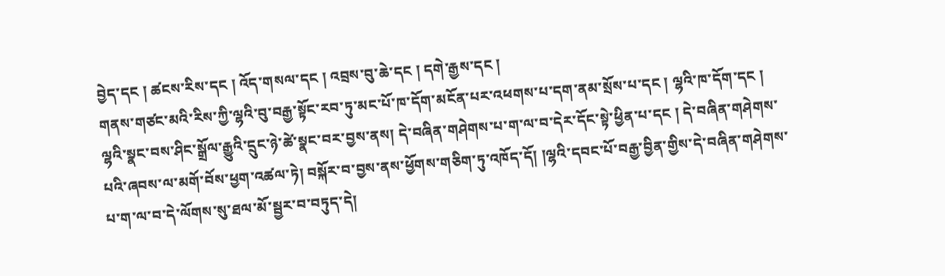བྱེད་དང ། ཚངས་རིས་དང ། འོད་གསལ་དང ། འབྲས་བུ་ཆེ་དང ། དགེ་རྒྱས་དང །
གནས་གཙང་མའི་རིས་ཀྱི་ལྷའི་བུ་བརྒྱ་སྟོང་རབ་ཏུ་མང་པོ་ཁ་དོག་མངོན་པར་འཕགས་པ་དག་ནམ་སྲོས་པ་དང ། ལྷའི་ཁ་དོག་དང ། ལྷའི་སྣང་བས་ཤིང་སྒྲོལ་རྒྱུའི་དྲུང་ཉེ་ཚེ་སྣང་བར་བྱས་ནས། དེ་བཞིན་གཤེགས་པ་ག་ལ་བ་དེར་དོང་སྟེ་ཕྱིན་པ་དང ། དེ་བཞིན་གཤེགས་པའི་ཞབས་ལ་མགོ་བོས་ཕྱག་འཚལ་ཏེ། བསྐོར་བ་བྱས་ནས་ཕྱོགས་གཅིག་ཏུ་འཁོད་དོ། །ལྷའི་དབང་པོ་བརྒྱ་བྱིན་གྱིས་དེ་བཞིན་གཤེགས་པ་ག་ལ་བ་དེ་ལོགས་སུ་ཐལ་མོ་སྦྱར་བ་བཏུད་དེ།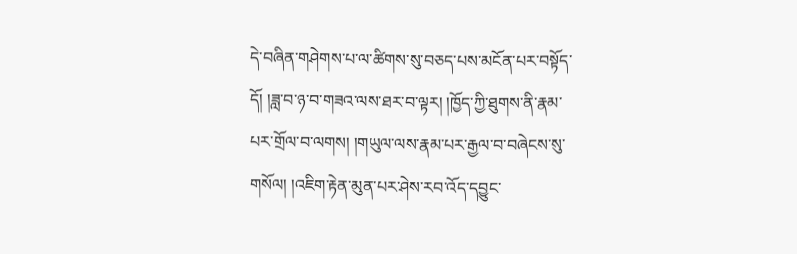དེ་བཞིན་གཤེགས་པ་ལ་ཚིགས་སུ་བཅད་པས་མངོན་པར་བསྟོད་དོ། །ཟླ་བ་ཉ་བ་གཟའ་ལས་ཐར་བ་ལྟར། །ཁྱོད་ཀྱི་ཐུགས་ནི་རྣམ་པར་གྲོལ་བ་ལགས། །གཡུལ་ལས་རྣམ་པར་རྒྱལ་བ་བཞེངས་སུ་གསོལ། །འཇིག་རྟེན་མུན་པར་ཤེས་རབ་འོད་དབྱུང་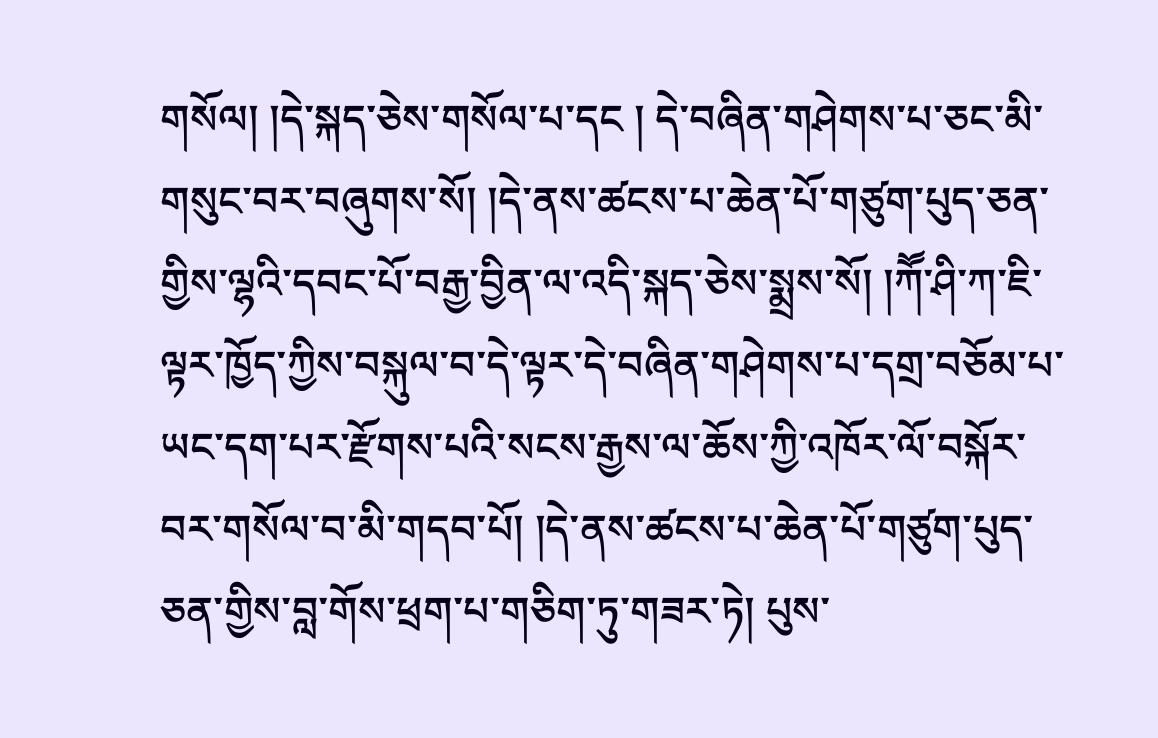གསོལ། །དེ་སྐད་ཅེས་གསོལ་པ་དང ། དེ་བཞིན་གཤེགས་པ་ཅང་མི་གསུང་བར་བཞུགས་སོ། །དེ་ནས་ཚངས་པ་ཆེན་པོ་གཙུག་པུད་ཅན་གྱིས་ལྷའི་དབང་པོ་བརྒྱ་བྱིན་ལ་འདི་སྐད་ཅེས་སྨྲས་སོ། །ཀཽ་ཤི་ཀ་ཇི་ལྟར་ཁྱོད་ཀྱིས་བསྐུལ་བ་དེ་ལྟར་དེ་བཞིན་གཤེགས་པ་དགྲ་བཅོམ་པ་ཡང་དག་པར་རྫོགས་པའི་སངས་རྒྱས་ལ་ཆོས་ཀྱི་འཁོར་ལོ་བསྐོར་བར་གསོལ་བ་མི་གདབ་པོ། །དེ་ནས་ཚངས་པ་ཆེན་པོ་གཙུག་པུད་ཅན་གྱིས་བླ་གོས་ཕྲག་པ་གཅིག་ཏུ་གཟར་ཏེ། པུས་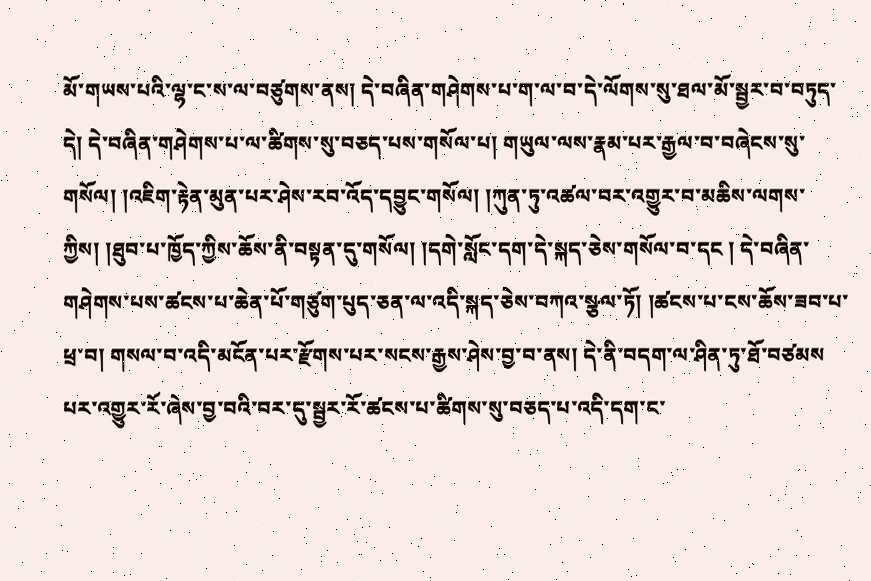མོ་གཡས་པའི་ལྷ་ང་ས་ལ་བཙུགས་ནས། དེ་བཞིན་གཤེགས་པ་ག་ལ་བ་དེ་ལོགས་སུ་ཐལ་མོ་སྦྱར་བ་བཏུད་དེ། དེ་བཞིན་གཤེགས་པ་ལ་ཚིགས་སུ་བཅད་པས་གསོལ་པ། གཡུལ་ལས་རྣམ་པར་རྒྱལ་བ་བཞེངས་སུ་གསོལ། །འཇིག་རྟེན་མུན་པར་ཤེས་རབ་འོད་དབྱུང་གསོལ། །ཀུན་ཏུ་འཚལ་བར་འགྱུར་བ་མཆིས་ལགས་ཀྱིས། །ཐུབ་པ་ཁྱོད་ཀྱིས་ཆོས་ནི་བསྟན་དུ་གསོལ། །དགེ་སློང་དག་དེ་སྐད་ཅེས་གསོལ་བ་དང ། དེ་བཞིན་གཤེགས་པས་ཚངས་པ་ཆེན་པོ་གཙུག་པུད་ཅན་ལ་འདི་སྐད་ཅེས་བཀའ་སྩལ་ཏོ། །ཚངས་པ་ངས་ཆོས་ཟབ་པ་ཕྲ་བ། གསལ་བ་འདི་མངོན་པར་རྫོགས་པར་སངས་རྒྱས་ཤེས་བྱ་བ་ནས། དེ་ནི་བདག་ལ་ཤིན་ཏུ་ཐོ་བཙམས
པར་འགྱུར་རོ་ཞེས་བྱ་བའི་བར་དུ་སྦྱར་རོ་ཚངས་པ་ཚིགས་སུ་བཅད་པ་འདི་དག་ང་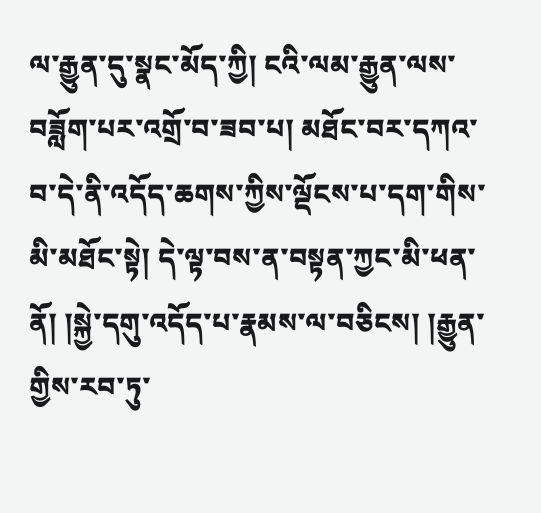ལ་རྒྱུན་དུ་སྣང་མོད་ཀྱི། ངའི་ལམ་རྒྱུན་ལས་བཟློག་པར་འགྲོ་བ་ཟབ་པ། མཐོང་བར་དཀའ་བ་དེ་ནི་འདོད་ཆགས་ཀྱིས་ལྡོངས་པ་དག་གིས་མི་མཐོང་སྟེ། དེ་ལྟ་བས་ན་བསྟན་ཀྱང་མི་ཕན་ནོ། །སྐྱེ་དགུ་འདོད་པ་རྣམས་ལ་བཅིངས། །རྒྱུན་གྱིས་རབ་ཏུ་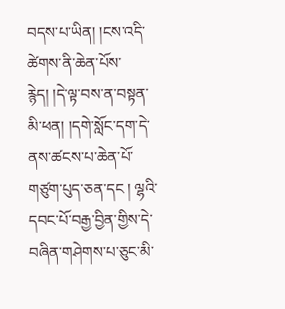བདས་པ་ཡིན། །ངས་འདི་ཚེགས་ནི་ཆེན་པོས་རྙེད། །དེ་ལྟ་བས་ན་བསྟན་མི་ཕན། །དགེ་སློང་དག་དེ་ནས་ཚངས་པ་ཆེན་པོ་གཙུག་པུད་ཅན་དང ། ལྷའི་དབང་པོ་བརྒྱ་བྱིན་གྱིས་དེ་བཞིན་གཤེགས་པ་ཅུང་མི་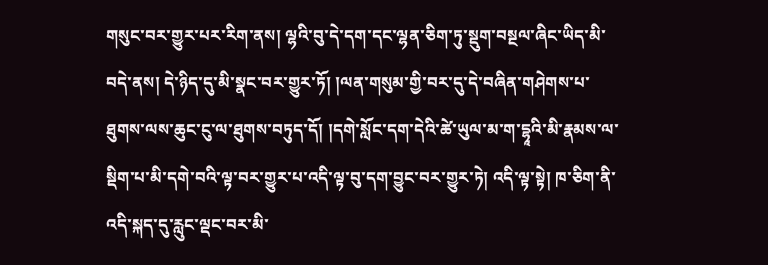གསུང་བར་གྱུར་པར་རིག་ནས། ལྷའི་བུ་དེ་དག་དང་ལྷན་ཅིག་ཏུ་སྡུག་བསྔལ་ཞིང་ཡིད་མི་བདེ་ནས། དེ་ཉིད་དུ་མི་སྣང་བར་གྱུར་ཏོ། །ལན་གསུམ་གྱི་བར་དུ་དེ་བཞིན་གཤེགས་པ་ཐུགས་ལས་ཆུང་ངུ་ལ་ཐུགས་བཏུད་དོ། །དགེ་སློང་དག་དེའི་ཚེ་ཡུལ་མ་ག་དྷཱའི་མི་རྣམས་ལ་སྡིག་པ་མི་དགེ་བའི་ལྟ་བར་གྱུར་པ་འདི་ལྟ་བུ་དག་བྱུང་བར་གྱུར་ཏེ། འདི་ལྟ་སྟེ། ཁ་ཅིག་ནི་འདི་སྐད་དུ་རླུང་ལྡང་བར་མི་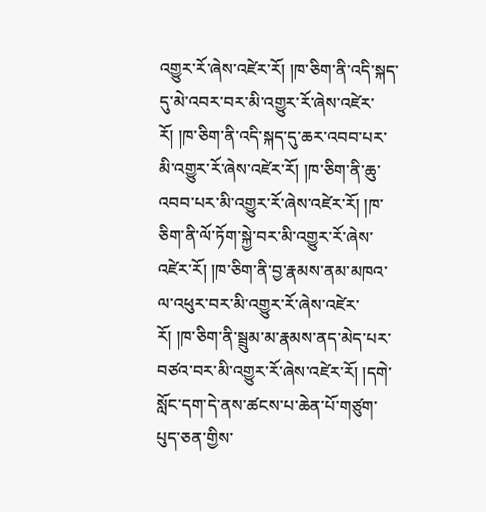འགྱུར་རོ་ཞེས་འཛེར་རོ། །ཁ་ཅིག་ནི་འདི་སྐད་དུ་མེ་འབར་བར་མི་འགྱུར་རོ་ཞེས་འཛེར་རོ། །ཁ་ཅིག་ནི་འདི་སྐད་དུ་ཆར་འབབ་པར་མི་འགྱུར་རོ་ཞེས་འཛེར་རོ། །ཁ་ཅིག་ནི་ཆུ་འབབ་པར་མི་འགྱུར་རོ་ཞེས་འཛེར་རོ། །ཁ་ཅིག་ནི་ལོ་ཏོག་སྐྱེ་བར་མི་འགྱུར་རོ་ཞེས་འཛེར་རོ། །ཁ་ཅིག་ནི་བྱ་རྣམས་ནམ་མཁའ་ལ་འཕུར་བར་མི་འགྱུར་རོ་ཞེས་འཛེར་རོ། །ཁ་ཅིག་ནི་སྦྲུམ་མ་རྣམས་ནད་མེད་པར་བཙའ་བར་མི་འགྱུར་རོ་ཞེས་འཛེར་རོ། །དགེ་སློང་དག་དེ་ནས་ཚངས་པ་ཆེན་པོ་གཙུག་པུད་ཅན་གྱིས་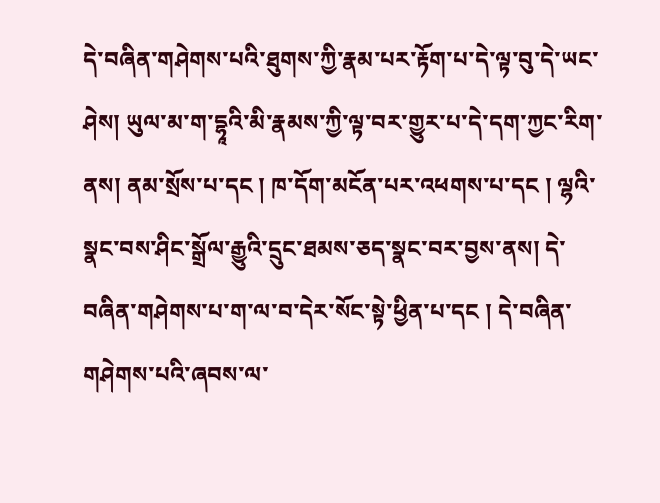དེ་བཞིན་གཤེགས་པའི་ཐུགས་ཀྱི་རྣམ་པར་རྟོག་པ་དེ་ལྟ་བུ་དེ་ཡང་ཤེས། ཡུལ་མ་ག་དྷཱའི་མི་རྣམས་ཀྱི་ལྟ་བར་གྱུར་པ་དེ་དག་ཀྱང་རིག་ནས། ནམ་སྲོས་པ་དང ། ཁ་དོག་མངོན་པར་འཕགས་པ་དང ། ལྷའི་སྣང་བས་ཤིང་སྒྲོལ་རྒྱུའི་དྲུང་ཐམས་ཅད་སྣང་བར་བྱས་ནས། དེ་བཞིན་གཤེགས་པ་ག་ལ་བ་དེར་སོང་སྟེ་ཕྱིན་པ་དང ། དེ་བཞིན་གཤེགས་པའི་ཞབས་ལ་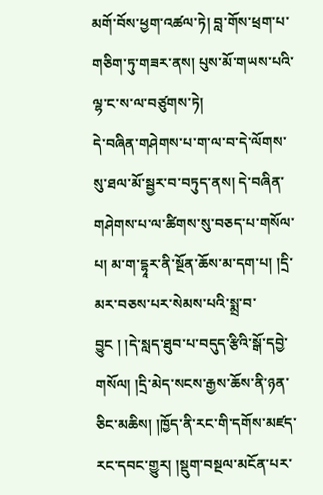མགོ་བོས་ཕྱག་འཚལ་ཏེ། བླ་གོས་ཕྲག་པ་གཅིག་ཏུ་གཟར་ནས། པུས་མོ་གཡས་པའི་ལྷ་ང་ས་ལ་བཙུགས་ཏེ།
དེ་བཞིན་གཤེགས་པ་ག་ལ་བ་དེ་ལོགས་སུ་ཐལ་མོ་སྦྱར་བ་བཏུད་ནས། དེ་བཞིན་གཤེགས་པ་ལ་ཚིགས་སུ་བཅད་པ་གསོལ་པ། མ་ག་དྷཱར་ནི་སྔོན་ཆོས་མ་དག་པ། །དྲི་མར་བཅས་པར་སེམས་པའི་སྨྲ་བ་བྱུང ། །དེ་སླད་ཐུབ་པ་བདུད་རྩིའི་སྒོ་དབྱེ་གསོལ། །དྲི་མེད་སངས་རྒྱས་ཆོས་ནི་ཉན་ཅིང་མཆིས། །ཁྱོད་ནི་རང་གི་དགོས་མཛད་རང་དབང་གྱུར། །སྡུག་བསྔལ་མངོན་པར་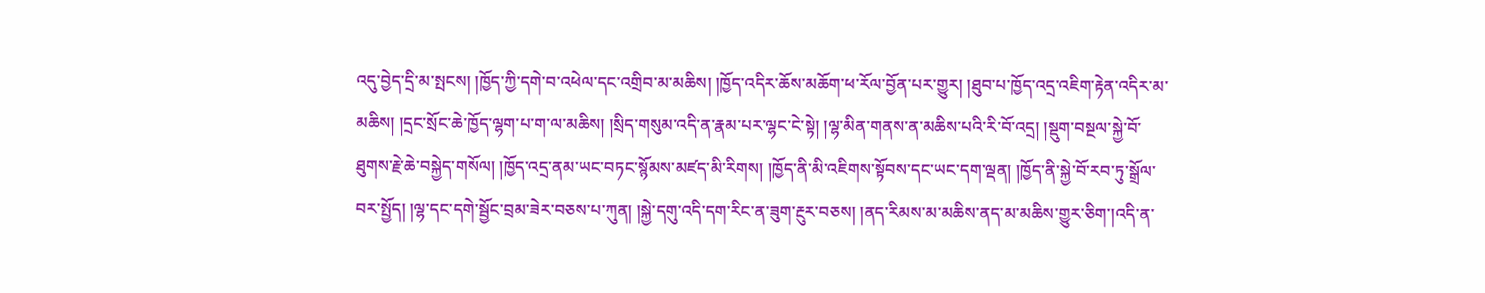འདུ་བྱེད་དྲི་མ་སྤངས། །ཁྱོད་ཀྱི་དགེ་བ་འཕེལ་དང་འགྲིབ་མ་མཆིས། །ཁྱོད་འདིར་ཆོས་མཆོག་ཕ་རོལ་བྱོན་པར་གྱུར། །ཐུབ་པ་ཁྱོད་འདྲ་འཇིག་རྟེན་འདིར་མ་མཆིས། །དྲང་སྲོང་ཆེ་ཁྱོད་ལྷག་པ་ག་ལ་མཆིས། །སྲིད་གསུམ་འདི་ན་རྣམ་པར་ལྷང་ངེ་སྟེ། །ལྷ་མིན་གནས་ན་མཆིས་པའི་རི་བོ་འདྲ། །སྡུག་བསྔལ་སྐྱེ་བོ་ཐུགས་རྗེ་ཆེ་བསྐྱེད་གསོལ། །ཁྱོད་འདྲ་ནམ་ཡང་བཏང་སྙོམས་མཛད་མི་རིགས། །ཁྱོད་ནི་མི་འཇིགས་སྟོབས་དང་ཡང་དག་ལྡན། །ཁྱོད་ནི་སྐྱེ་བོ་རབ་ཏུ་སྒྲོལ་བར་སྤྱོད། །ལྷ་དང་དགེ་སྦྱོང་བྲམ་ཟེར་བཅས་པ་ཀུན། །སྐྱེ་དགུ་འདི་དག་རིང་ན་ཟུག་རྔུར་བཅས། །ནད་རིམས་མ་མཆིས་ནད་མ་མཆིས་གྱུར་ཅིག་།འདི་ན་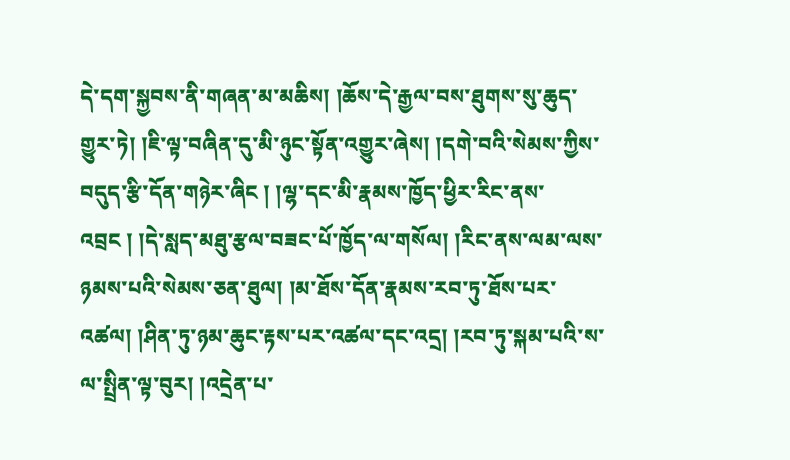དེ་དག་སྐྱབས་ནི་གཞན་མ་མཆིས། །ཆོས་དེ་རྒྱལ་བས་ཐུགས་སུ་ཆུད་གྱུར་ཏེ། །ཇི་ལྟ་བཞིན་དུ་མི་ཉུང་སྟོན་འགྱུར་ཞེས། །དགེ་བའི་སེམས་ཀྱིས་བདུད་རྩི་དོན་གཉེར་ཞིང ། །ལྷ་དང་མི་རྣམས་ཁྱོད་ཕྱིར་རིང་ནས་འབྲང ། །དེ་སླད་མཐུ་རྩལ་བཟང་པོ་ཁྱོད་ལ་གསོལ། །རིང་ནས་ལམ་ལས་ཉམས་པའི་སེམས་ཅན་ཐུལ། །མ་ཐོས་དོན་རྣམས་རབ་ཏུ་ཐོས་པར་འཚལ། །ཤིན་ཏུ་ཉམ་ཆུང་རྟས་པར་འཚལ་དང་འདྲ། །རབ་ཏུ་སྐམ་པའི་ས་ལ་སྤྲིན་ལྟ་བུར། །འདྲེན་པ་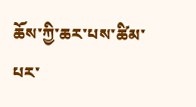ཆོས་ཀྱི་ཆར་པས་ཚིམ་པར་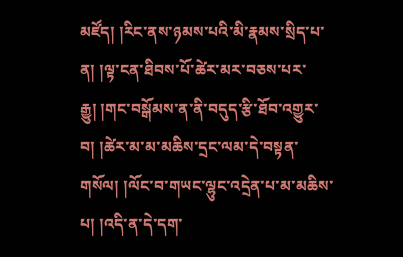མཛོད། །རིང་ནས་ཉམས་པའི་མི་རྣམས་སྲིད་པ་ན། །ལྟ་ངན་ཐིབས་པོ་ཚེར་མར་བཅས་པར་རྒྱུ། །གང་བསྒོམས་ན་ནི་བདུད་རྩི་ཐོབ་འགྱུར་བ། །ཚེར་མ་མ་མཆིས་དྲང་ལམ་དེ་བསྟན་གསོལ། །ལོང་བ་གཡང་ལྷུང་འདྲེན་པ་མ་མཆིས་པ། །འདི་ན་དེ་དག་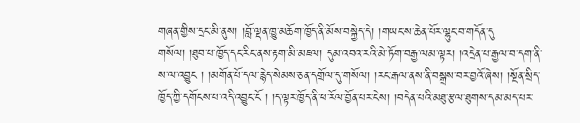གཞན་གྱིས་དྲང་མི་ནུས། །བློ་ལྡན་ཁྱུ་མཆོག་ཁྱོད་ནི་མོས་བསྐྱེད་དེ། །གཡང་ས་ཆེན་པོར་ལྷུང་བ་གདོན་དུ
གསོལ། །ཐུབ་པ་ཁྱོད་དང་རིང་ནས་རྟག་མི་མཇལ། དུམ་འབའ་རའི་མེ་ཏོག་བརྒྱ་ལམ་ལྟར། །འདྲེན་པ་རྒྱལ་བ་དག་ནི་ས་ལ་འབྱུང ། །མགོན་པོ་དལ་རྙེད་སེམས་ཅན་དགྲོལ་དུ་གསོལ། །རང་རྒལ་ནས་ནི་བསྒྲས་བར་བྱའོ་ཞེས། །སྔོན་སྲིད་ཁྱོད་ཀྱི་དགོངས་པ་འདི་འབྱུང་ངོ ། །ད་ལྟར་ཁྱོད་ནི་ཕ་རོལ་བྱོན་པར་ངེས། །བདེན་པའི་མཐུ་རྩལ་ཐུགས་དམ་མད་པར་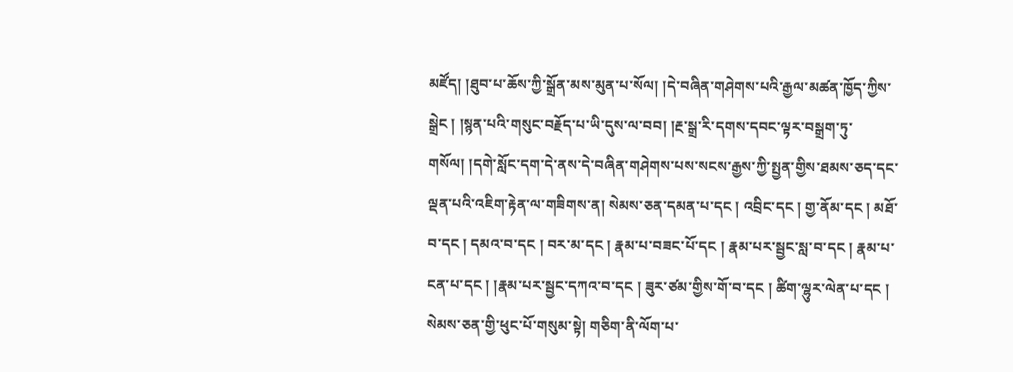མཛོད། །ཐུབ་པ་ཆོས་ཀྱི་སྒྲོན་མས་མུན་པ་སོལ། །དེ་བཞིན་གཤེགས་པའི་རྒྱལ་མཚན་ཁྱོད་ཀྱིས་སྒྲེང ། །སྙན་པའི་གསུང་བརྗོད་པ་ཡི་དུས་ལ་བབ། །རྔ་སྒྲ་རི་དགས་དབང་ལྟར་བསྒྲག་ཏུ་གསོལ། །དགེ་སློང་དག་དེ་ནས་དེ་བཞིན་གཤེགས་པས་སངས་རྒྱས་ཀྱི་སྤྱན་གྱིས་ཐམས་ཅད་དང་ལྡན་པའི་འཇིག་རྟེན་ལ་གཟིགས་ན། སེམས་ཅན་དམན་པ་དང ། འབྲིང་དང ། གྱ་ནོམ་དང ། མཐོ་བ་དང ། དམའ་བ་དང ། བར་མ་དང ། རྣམ་པ་བཟང་པོ་དང ། རྣམ་པར་སྦྱང་སླ་བ་དང ། རྣམ་པ་ངན་པ་དང ། །རྣམ་པར་སྦྱང་དཀའ་བ་དང ། ཟུར་ཙམ་གྱིས་གོ་བ་དང ། ཚིག་ལྷུར་ལེན་པ་དང ། སེམས་ཅན་གྱི་ཕུང་པོ་གསུམ་སྟེ། གཅིག་ནི་ལོག་པ་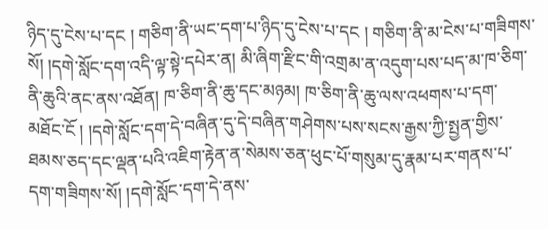ཉིད་དུ་ངེས་པ་དང ། གཅིག་ནི་ཡང་དག་པ་ཉིད་དུ་ངེས་པ་དང ། གཅིག་ནི་མ་ངེས་པ་གཟིགས་སོ། །དགེ་སློང་དག་འདི་ལྟ་སྟེ་དཔེར་ན། མི་ཞིག་རྫིང་གི་འགྲམ་ན་འདུག་པས་པད་མ་ཁ་ཅིག་ནི་ཆུའི་ནང་ནས་འཐོན། ཁ་ཅིག་ནི་ཆུ་དང་མཉམ། ཁ་ཅིག་ནི་ཆུ་ལས་འཕགས་པ་དག་མཐོང་ངོ ། །དགེ་སློང་དག་དེ་བཞིན་དུ་དེ་བཞིན་གཤེགས་པས་སངས་རྒྱས་ཀྱི་སྤྱན་གྱིས་ཐམས་ཅད་དང་ལྡན་པའི་འཇིག་རྟེན་ན་སེམས་ཅན་ཕུང་པོ་གསུམ་དུ་རྣམ་པར་གནས་པ་དག་གཟིགས་སོ། །དགེ་སློང་དག་དེ་ནས་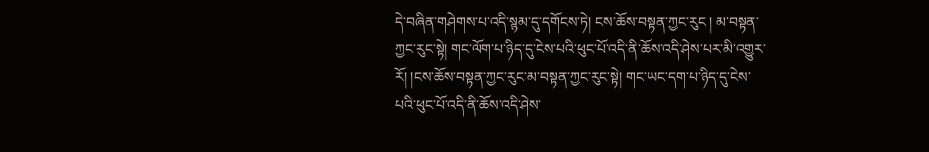དེ་བཞིན་གཤེགས་པ་འདི་སྙམ་དུ་དགོངས་ཏེ། ངས་ཆོས་བསྟན་ཀྱང་རུང ། མ་བསྟན་ཀྱང་རུང་སྟེ། གང་ལོག་པ་ཉིད་དུ་ངེས་པའི་ཕུང་པོ་འདི་ནི་ཆོས་འདི་ཤེས་པར་མི་འགྱུར་རོ། །ངས་ཆོས་བསྟན་ཀྱང་རུང་མ་བསྟན་ཀྱང་རུང་སྟེ། གང་ཡང་དག་པ་ཉིད་དུ་ངེས་པའི་ཕུང་པོ་འདི་ནི་ཆོས་འདི་ཤེས་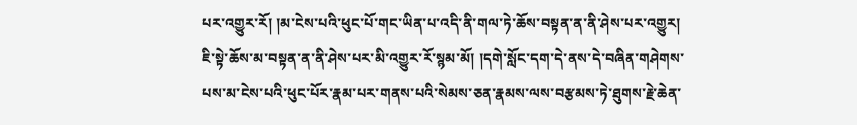པར་འགྱུར་རོ། །མ་ངེས་པའི་ཕུང་པོ་གང་ཡིན་པ་འདི་ནི་གལ་ཏེ་ཆོས་བསྟན་ན་ནི་ཤེས་པར་འགྱུར།
ཇི་སྟེ་ཆོས་མ་བསྟན་ན་ནི་ཤེས་པར་མི་འགྱུར་རོ་སྙམ་མོ། །དགེ་སློང་དག་དེ་ནས་དེ་བཞིན་གཤེགས་པས་མ་ངེས་པའི་ཕུང་པོར་རྣམ་པར་གནས་པའི་སེམས་ཅན་རྣམས་ལས་བརྩམས་ཏེ་ཐུགས་རྗེ་ཆེན་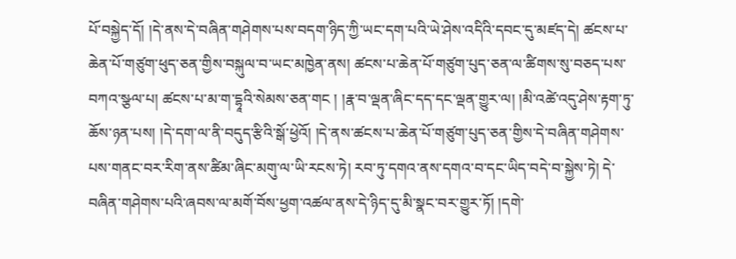པོ་བསྐྱེད་དོ། །དེ་ནས་དེ་བཞིན་གཤེགས་པས་བདག་ཉིད་ཀྱི་ཡང་དག་པའི་ཡེ་ཤེས་འདིའི་དབང་དུ་མཛད་དེ། ཚངས་པ་ཆེན་པོ་གཙུག་ཕུད་ཅན་གྱིས་བསྐུལ་བ་ཡང་མཁྱེན་ནས། ཚངས་པ་ཆེན་པོ་གཙུག་པུད་ཅན་ལ་ཚིགས་སུ་བཅད་པས་བཀའ་སྩལ་པ། ཚངས་པ་མ་ག་དྷཱའི་སེམས་ཅན་གང ། །རྣ་བ་ལྡན་ཞིང་དད་དང་ལྡན་གྱུར་ལ། །མི་འཚེ་འདུ་ཤེས་རྟག་ཏུ་ཆོས་ཉན་པས། །དེ་དག་ལ་ནི་བདུད་རྩིའི་སྒོ་ཕྱེའོ། །དེ་ནས་ཚངས་པ་ཆེན་པོ་གཙུག་པུད་ཅན་གྱིས་དེ་བཞིན་གཤེགས་པས་གནང་བར་རིག་ནས་ཚིམ་ཞིང་མགུ་ལ་ཡི་རངས་ཏེ། རབ་ཏུ་དགའ་ནས་དགའ་བ་དང་ཡིད་བདེ་བ་སྐྱེས་ཏེ། དེ་བཞིན་གཤེགས་པའི་ཞབས་ལ་མགོ་བོས་ཕྱག་འཚལ་ནས་དེ་ཉིད་དུ་མི་སྣང་བར་གྱུར་ཏོ། །དགེ་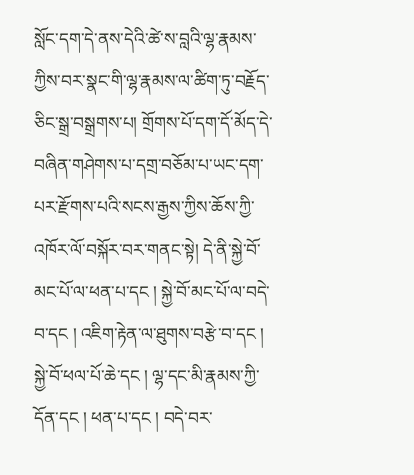སློང་དག་དེ་ནས་དེའི་ཚེ་ས་བླའི་ལྷ་རྣམས་ཀྱིས་བར་སྣང་གི་ལྷ་རྣམས་ལ་ཚིག་ཏུ་བརྗོད་ཅིང་སྒྲ་བསྒྲགས་པ། གྲོགས་པོ་དག་དོ་མོད་དེ་བཞིན་གཤེགས་པ་དགྲ་བཅོམ་པ་ཡང་དག་པར་རྫོགས་པའི་སངས་རྒྱས་ཀྱིས་ཆོས་ཀྱི་འཁོར་ལོ་བསྐོར་བར་གནང་སྟེ། དེ་ནི་སྐྱེ་བོ་མང་པོ་ལ་ཕན་པ་དང ། སྐྱེ་བོ་མང་པོ་ལ་བདེ་བ་དང ། འཇིག་རྟེན་ལ་ཐུགས་བརྩེ་བ་དང ། སྐྱེ་བོ་ཕལ་པོ་ཆེ་དང ། ལྷ་དང་མི་རྣམས་ཀྱི་དོན་དང ། ཕན་པ་དང ། བདེ་བར་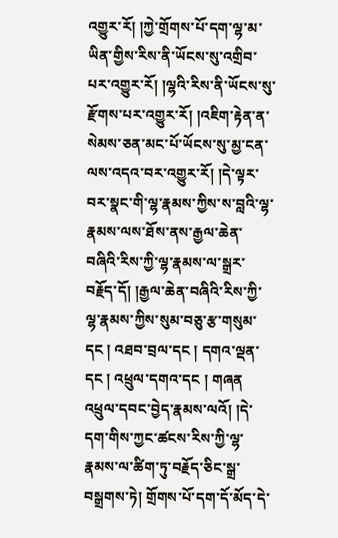འགྱུར་རོ། །ཀྱེ་གྲོགས་པོ་དག་ལྷ་མ་ཡིན་གྱིས་རིས་ནི་ཡོངས་སུ་འགྲིབ་པར་འགྱུར་རོ། །ལྷའི་རིས་ནི་ཡོངས་སུ་རྫོགས་པར་འགྱུར་རོ། །འཇིག་རྟེན་ན་སེམས་ཅན་མང་པོ་ཡོངས་སུ་མྱ་ངན་ལས་འདའ་བར་འགྱུར་རོ། །དེ་ལྟར་བར་སྣང་གི་ལྷ་རྣམས་ཀྱིས་ས་བླའི་ལྷ་རྣམས་ལས་ཐོས་ནས་རྒྱལ་ཆེན་བཞིའི་རིས་ཀྱི་ལྷ་རྣམས་ལ་སྒྲར་བརྗོད་དོ། །རྒྱལ་ཆེན་བཞིའི་རིས་ཀྱི་ལྷ་རྣམས་ཀྱིས་སུམ་བཅུ་རྩ་གསུམ་དང ། འཐབ་བྲལ་དང ། དགའ་ལྡན་དང ། འཕྲུལ་དགའ་དང ། གཞན
འཕྲུལ་དབང་བྱེད་རྣམས་ལའོ། །དེ་དག་གིས་ཀྱང་ཚངས་རིས་ཀྱི་ལྷ་རྣམས་ལ་ཚིག་ཏུ་བརྗོད་ཅིང་སྒྲ་བསྒྲགས་ཏེ། གྲོགས་པོ་དག་དོ་མོད་དེ་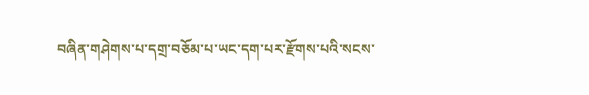བཞིན་གཤེགས་པ་དགྲ་བཅོམ་པ་ཡང་དག་པར་རྫོགས་པའི་སངས་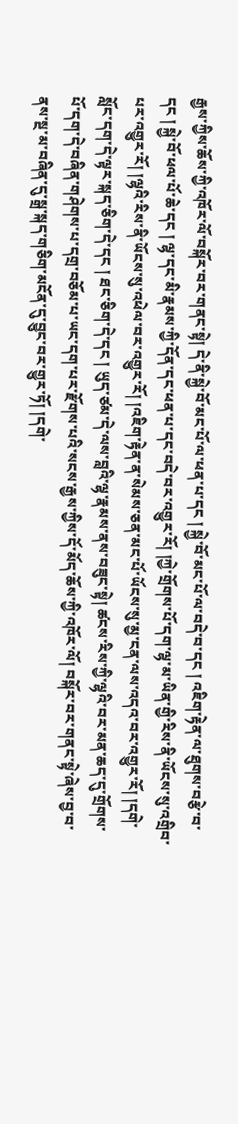རྒྱས་ཀྱིས་ཆོས་ཀྱི་འཁོར་ལོ་བསྐོར་བར་གནང་སྟེ། དེ་ནི་སྐྱེ་བོ་མང་པོ་ལ་ཕན་པ་དང ། སྐྱེ་བོ་མང་པོ་ལ་བདེ་བ་དང ། འཇིག་རྟེན་ལ་ཐུགས་བརྩེ་བ་དང ། སྐྱེ་བོ་ཕལ་པོ་ཆེ་དང ། ལྷ་དང་མི་རྣམས་ཀྱི་དོན་དང་ཕན་པ་དང་བདེ་བར་འགྱུར་རོ། །ཀྱེ་གྲོགས་པོ་དག་ལྷ་མ་ཡིན་གྱི་རིས་ནི་ཡོངས་སུ་འགྲིབ་པར་འགྱུར་རོ། །ལྷའི་རིས་ནི་ཡོངས་སུ་འཕེལ་བར་འགྱུར་རོ། །འཇིག་རྟེན་ན་སེམས་ཅན་མང་པོ་ཡོངས་སུ་མྱ་ངན་ལས་འདའ་བར་འགྱུར་རོ། །དགེ་སློང་དག་དེ་ལྟར་སྐད་ཅིག་དེ་དང ། ཐང་ཅིག་དེ་དང ། ཡུད་ཙམ་དེ་ལས་བླའི་ལྷ་རྣམས་ནས་བཟུང་སྟེ། ཚངས་རིས་ཀྱི་ལྷའི་བར་མན་ཆད་དུ་གྲོགས་པོ་དག་དེ་བཞིན་གཤེགས་པ་དགྲ་བཅོམ་པ་ཡང་དག་པར་རྫོགས་པའི་སངས་རྒྱས་ཀྱིས་དོ་མོད་ཆོས་ཀྱི་འཁོར་ལོ། བསྐོར་བར་གནང་སྟེ་ཞེས་བྱ་བ་ནས་སྔ་མ་བཞིན་དུ་སྒྲ་སྐད་གཅིག་མངོན་དུ་བྱུང་བར་གྱུར་ཏོ། །དགེ་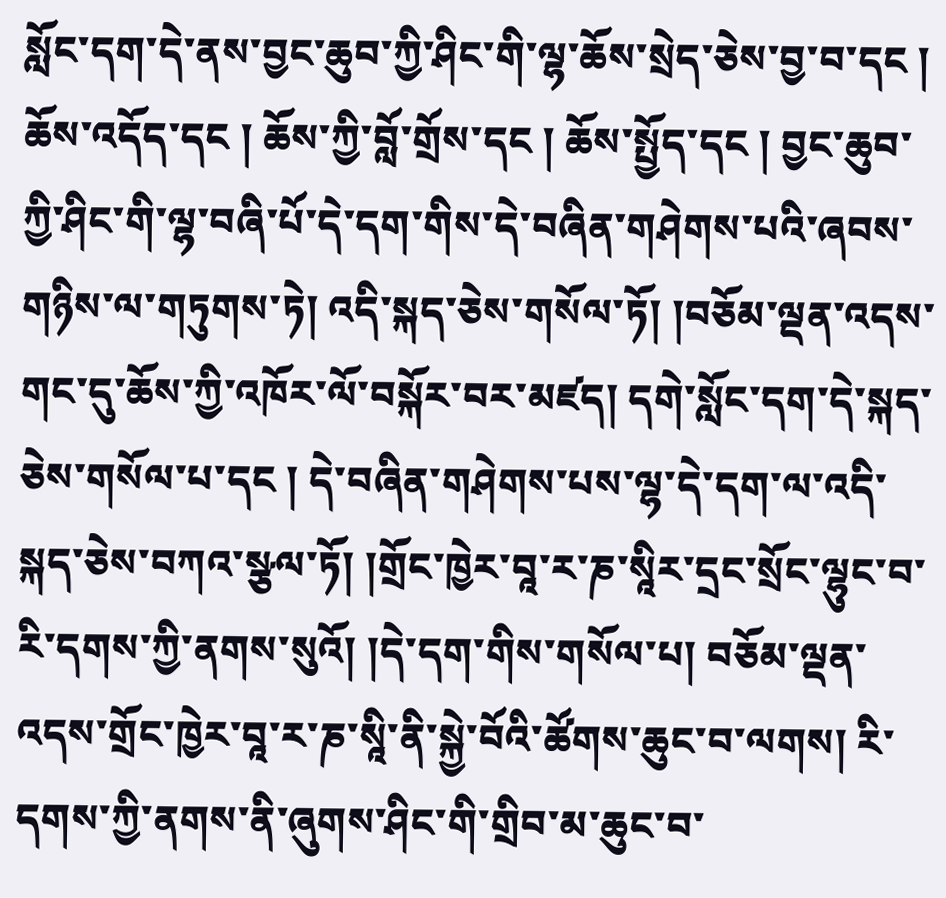སློང་དག་དེ་ནས་བྱང་ཆུབ་ཀྱི་ཤིང་གི་ལྷ་ཆོས་སྲེད་ཅེས་བྱ་བ་དང ། ཆོས་འདོད་དང ། ཆོས་ཀྱི་བློ་གྲོས་དང ། ཆོས་སྤྱོད་དང ། བྱང་ཆུབ་ཀྱི་ཤིང་གི་ལྷ་བཞི་པོ་དེ་དག་གིས་དེ་བཞིན་གཤེགས་པའི་ཞབས་གཉིས་ལ་གཏུགས་ཏེ། འདི་སྐད་ཅེས་གསོལ་ཏོ། །བཅོམ་ལྡན་འདས་གང་དུ་ཆོས་ཀྱི་འཁོར་ལོ་བསྐོར་བར་མཛད། དགེ་སློང་དག་དེ་སྐད་ཅེས་གསོལ་པ་དང ། དེ་བཞིན་གཤེགས་པས་ལྷ་དེ་དག་ལ་འདི་སྐད་ཅེས་བཀའ་སྩལ་ཏོ། །གྲོང་ཁྱེར་བཱ་ར་ཎ་སཱིར་དྲང་སྲོང་ལྷུང་བ་རི་དགས་ཀྱི་ནགས་སུའོ། །དེ་དག་གིས་གསོལ་པ། བཅོམ་ལྡན་འདས་གྲོང་ཁྱེར་བཱ་ར་ཎ་སཱི་ནི་སྐྱེ་བོའི་ཚོགས་ཆུང་བ་ལགས། རི་དགས་ཀྱི་ནགས་ནི་ཞུགས་ཤིང་གི་གྲིབ་མ་ཆུང་བ་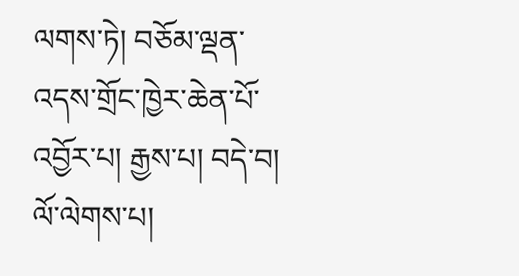ལགས་ཏེ། བཅོམ་ལྡན་འདས་གྲོང་ཁྱེར་ཆེན་པོ་འབྱོར་པ། རྒྱས་པ། བདེ་བ། ལོ་ལེགས་པ།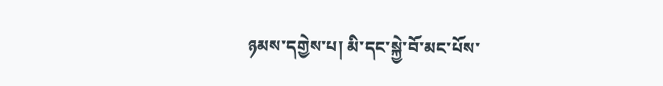ཉམས་དགྱེས་པ། མི་དང་སྐྱེ་བོ་མང་པོས་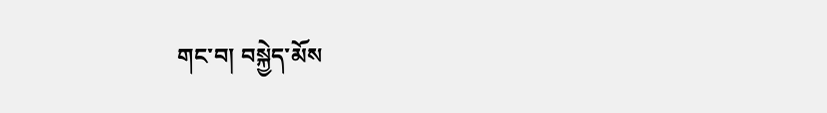གང་བ། བསྐྱེད་མོས